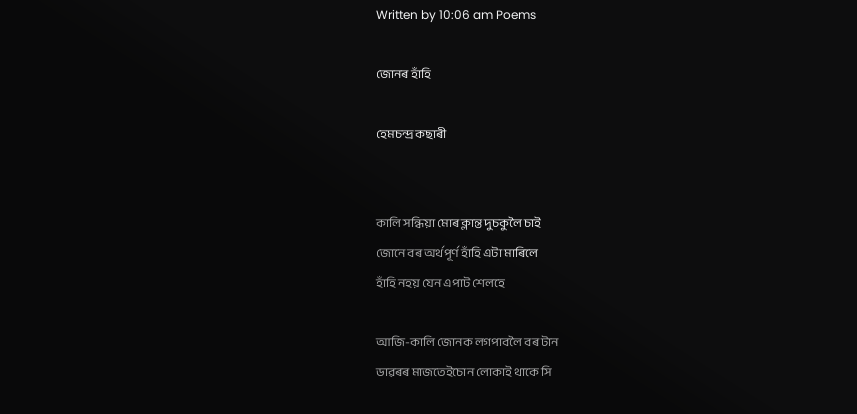Written by 10:06 am Poems

জোনৰ হাঁহি

হেমচন্দ্ৰ কছাৰী


কালি সন্ধিয়া মোৰ ক্লান্ত দুচকুলৈ চাই
জোনে বৰ অৰ্থপূৰ্ণ হাঁহি এটা মাৰিলে
হাঁহি নহয় যেন এপাট শেলহে

আজি-কালি জোনক লগপাবলৈ বৰ টান
ডাৱৰৰ মাজতেইচোন লোকাই থাকে সি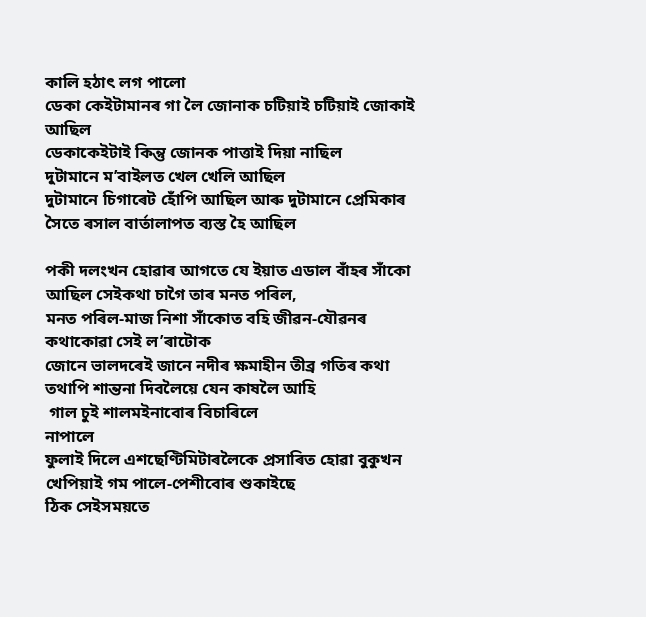কালি হঠাৎ লগ পালো
ডেকা কেইটামানৰ গা লৈ জোনাক চটিয়াই চটিয়াই জোকাই আছিল
ডেকাকেইটাই কিন্তু জোনক পাত্তাই দিয়া নাছিল
দুটামানে ম’বাইলত খেল খেলি আছিল
দুটামানে চিগাৰেট হোঁপি আছিল আৰু দুটামানে প্ৰেমিকাৰ সৈতে ৰসাল বাৰ্তালাপত ব্যস্ত হৈ আছিল

পকী দলংখন হোৱাৰ আগতে যে ইয়াত এডাল বাঁহৰ সাঁকো আছিল সেইকথা চাগৈ তাৰ মনত পৰিল,
মনত পৰিল-মাজ নিশা সাঁকোত বহি জীৱন-যৌৱনৰ কথাকোৱা সেই ল’ৰাটোক
জোনে ভালদৰেই জানে নদীৰ ক্ষমাহীন তীব্র গতিৰ কথা
তথাপি শান্তনা দিবলৈয়ে যেন কাষলৈ আহি
 গাল চুই শালমইনাবোৰ বিচাৰিলে
নাপালে
ফুলাই দিলে এশছেণ্টিমিটাৰলৈকে প্ৰসাৰিত হোৱা বুকুখন খেপিয়াই গম পালে-পেশীবোৰ শুকাইছে
ঠিক সেইসময়তে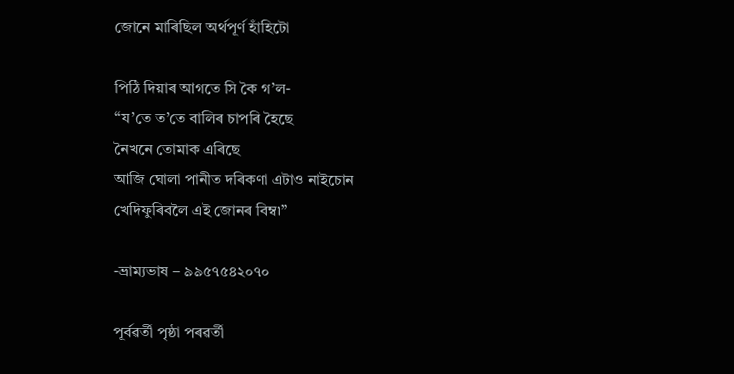জোনে মাৰিছিল অৰ্থপূৰ্ণ হাঁহিটো

পিঠি দিয়াৰ আগতে সি কৈ গ’ল-
“য’তে ত’তে বালিৰ চাপৰি হৈছে
নৈখনে তোমাক এৰিছে
আজি ঘোলা পানীত দৰিকণা এটাও নাইচোন
খেদিফুৰিবলৈ এই জোনৰ বিম্ব৷”

-ভ্ৰাম্যভাষ – ৯৯৫৭৫৪২০৭০

পূৰ্বৱৰ্তী পৃষ্ঠা পৰৱৰ্তী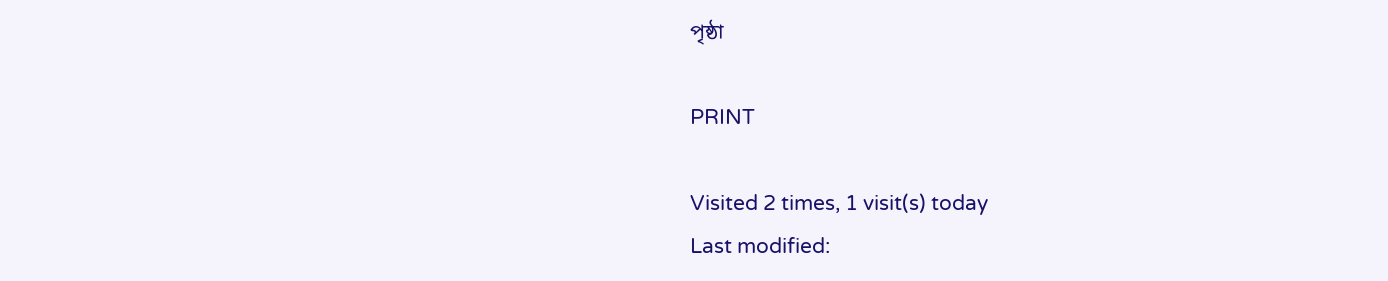পৃষ্ঠা

PRINT

Visited 2 times, 1 visit(s) today
Last modified: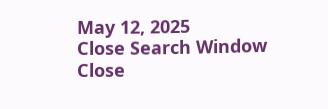May 12, 2025
Close Search Window
Close